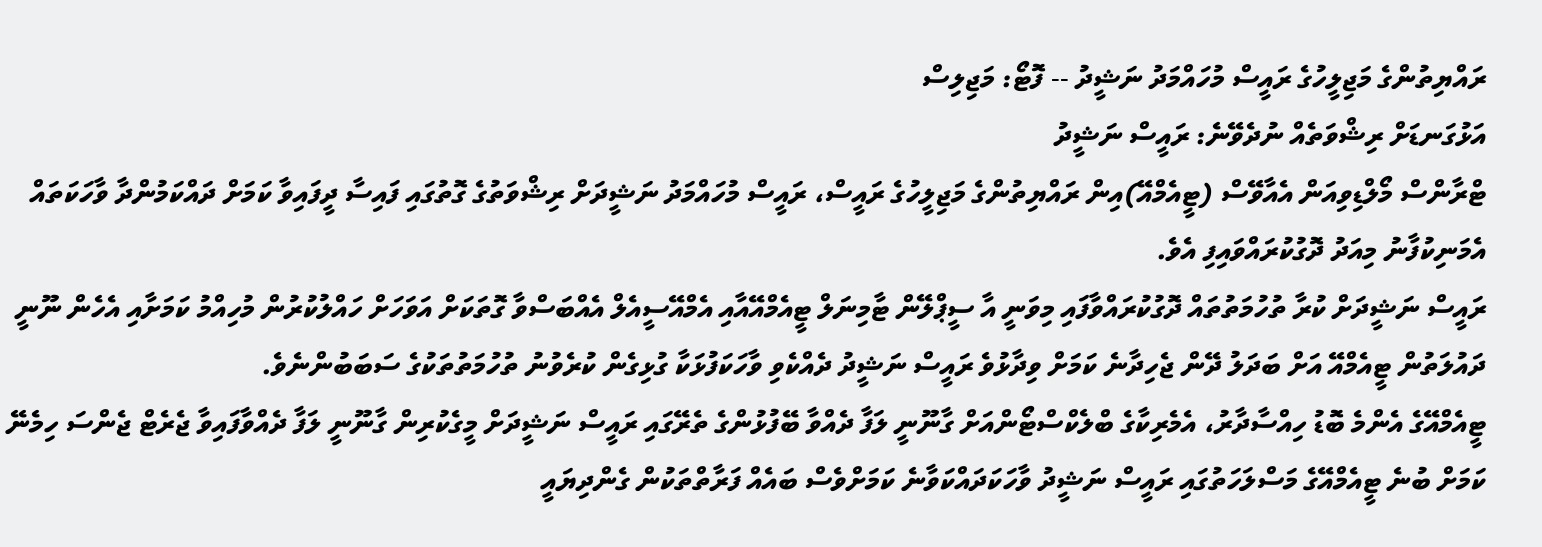ރައްޔިތުންގެ މަޖިލީހުގެ ރައީސް މުހައްމަދު ނަޝީދު -- ފޮޓޯ: މަޖިލިސް
އަޅުގަނޑަށް ރިޝްވަތެއް ނުދެވޭނެ: ރައީސް ނަޝީދު
ޓްރާންސް މޯލްޑިވިއަން އެއާވޭސް (ޓީއެމްއޭ)އިން ރައްޔިތުންގެ މަޖިލީހުގެ ރައީސް، ރައީސް މުހައްމަދު ނަޝީދަށް ރިޝްވަތުގެ ގޮތުގައި ފައިސާ ދީފައިވާ ކަމަށް ދައްކަމުންދާ ވާހަކަތައް އެމަނިކުފާނު މިއަދު ދޮގުކުރައްވައިފި އެވެ.
ރައީސް ނަޝީދަށް ކުރާ ތުހުމަތުތައް ދޮގުކުރައްވާފައި މިވަނީ އާ ސީޕްލޭން ޓާމިނަލް ޓީއެމްއޭއާއި އެމްއޭސީއެލް އެއްބަސްވާ ގޮތަކަށް އަވަހަށް ހައްލުކުރުން މުހިއްމު ކަމަށާއި އެހެން ނޫނީ ދައުލަތުން ޓީއެމްއޭ އަށް ބަދަލު ދޭން ޖެހިދާނެ ކަމަށް ވިދާޅުވެ ރައީސް ނަޝީދު ދެއްކެވި ވާހަކަފުޅަކާ ގުޅިގެން ކުރެވުނު ތުހުމަތުތަކުގެ ސަބަބުންނެވެ.
ޓީއެމްއޭގެ އެންމެ ބޮޑު ހިއްސާދާރު، އެމެރިކާގެ ބްލެކްސްޓޯންއަށް ގާނޫނީ ލަފާ ދެއްވާ ބޭފުޅުންގެ ތެރޭގައި ރައީސް ނަޝީދަށް މީގެކުރިން ގާނޫނީ ލަފާ ދެއްވާފައިވާ ޖެރެޓް ޖެންސަ ހިމެނޭ ކަމަށް ބުނެ ޓީއެމްއޭގެ މަސްލަހަތުގައި ރައީސް ނަޝީދު ވާހަކަދައްކަވާނެ ކަމަށްވެސް ބައެއް ފަރާތްތަކުން ގެންދިޔައީ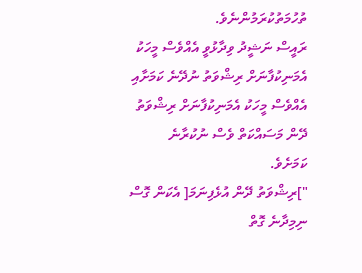ތުހުމަތުކުރަމުންނެވެ.
ރައީސް ނަޝީދު ވިދާޅުވީ އެއްވެސް މީހަކު އެމަނިކުފާނަށް ރިޝްވަތު ނުދޭނެ ކަމަށާއި އެއްވެސް މީހަކު އެމަނިކުފާނަށް ރިޝްވަތު ދޭން މަސައްކަތް ވެސް ނުކުރާނެ ކަމަށެވެ.
"]ރިޝްވަތު ދޭން އުޅެފިނަމަ[ އެކަން ގޮސް ނިމިދާނެ ގޮތް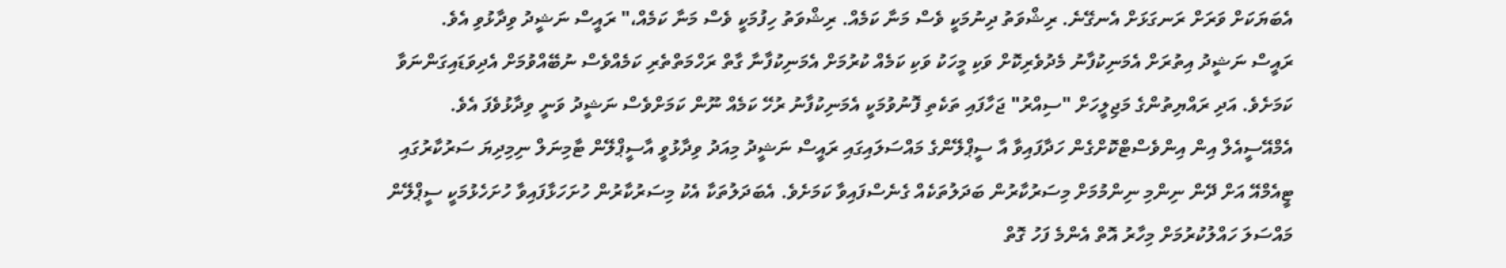އެބަޔަކަށް ވަރަށް ރަނގަޅަށް އެނގޭނެ. ރިޝްވަތު ދިނުމަކީ ވެސް މަނާ ކަމެއް. ރިޝްވަތު ހިފުމަކީ ވެސް މަނާ ކަމެއް،" ރައީސް ނަޝީދު ވިދާޅުވި އެވެ.
ރައީސް ނަޝީދު އިތުރަށް އެމަނިކުފާނު މެދުވެރިކޮށް ވަކި މީހަކު ވަކި ކަމެއް ކުރުމަށް އެމަނިކުފާނާ ގާތް ރަހްމަތްތެރި ކަމެއްވެސް ނުބޭއްވުމަށް އެދިވަޑައިގަންނަވާ ކަމަށެވެ. އަދި ރައްޔިތުންގެ މަޖިލީހަށް "ސިއްރު" ޖަހާފައި ތަކެތި ފޮނުވުމަކީ އެމަނިކުފާނު ރުހޭ ކަމެއް ނޫން ކަމަށްވެސް ނަޝީދު ވަނީ ވިދާޅުވެފަ އެވެ.
އެމްއޭސީއެލް އިން އިންވެސްޓްކޮށްގެން ހަދާފައިވާ އާ ސީޕްލޭންގެ މައްސަލައިގައި ރައީސް ނަޝީދު މިއަދު ވިދާޅުވީ އާސީޕްލޭން ޓާމިނަލް ނިމިދިޔަ ސަރުކާރުގައި ޓީއެމްއޭ އަށް ދޭން ނިންމި ނިންމުމަށް މިސަރުކާރުން ބަދަލުތަކެއް ގެނެސްފައިވާ ކަމަށެވެ. އެބަދަލުތަކާ އެކު މިސަރުކާރުން ހުށަހަޅާފައިވާ ހުށަހެޅުމަކީ ސީޕްލޭން މައްސަލަ ހައްލުކުރުމަށް މިހާރު އޮތް އެންމެ ފަހު ގޮތް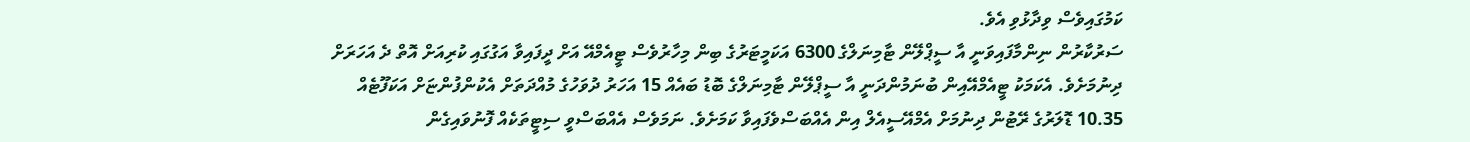ކަމުގައިވެސް ވިދާޅުވި އެވެ.
ސަރުކާރުން ނިންމާފައިވަނީ އާ ސީޕްލޭން ޓާމިނަލްގެ 6300 އަކަމީޓަރުގެ ބިން މިހާރުވެސް ޓީއެމްއޭ އަށް ދީފައިވާ އަގުގައި ކުރިއަށް އޮތް ދެ އަހަރަށް ދިނުމަށެވެ. އެކަމަކު ޓީއެމްއޭއިން ބުނަމުންދަނީ އާ ސީޕްލޭން ޓާމިނަލްގެ ބޮޑު ބައެއް 15 އަހަރު ދުވަހުގެ މުއްދަތަށް އެކުންފުންޏަށް އަކަފޫޓެއް 10.35 ޑޮލަރުގެ ރޭޓުން ދިނުމަށް އެމްއޭސީއެލް އިން އެއްބަސްވެފައިވާ ކަމަށެވެ. ނަމަވެސް އެއްބަސްވީ ސިޓީތަކެއް ފޮނުވައިގެން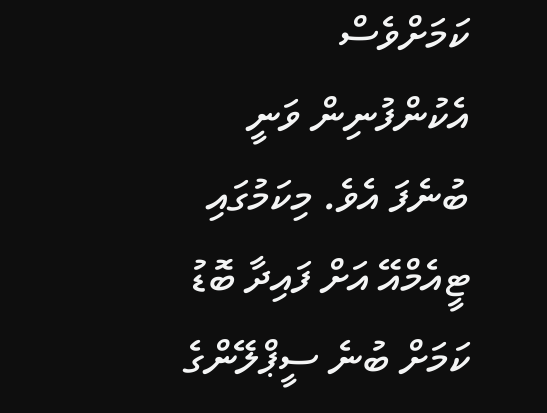ކަމަށްވެސް އެކުންފުނިން ވަނީ ބުނެފަ އެވެ. މިކަމުގައި ޓީއެމްއޭ އަށް ފައިދާ ބޮޑު ކަމަށް ބުނެ ސީޕްލޭންގެ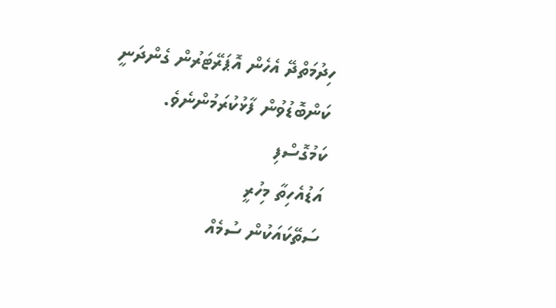ހިދުމަތްދޭ އެހެން އޮޕަރޭޓަރުން ގެންދަނީ ކަންބޮޑުވުން ފާޅުކުރަމުންނެވެ.
ކަމުގޮސްފި
އަޑުއެހިތާ މިހުރީ
ސަތޭކައަކުން ސުމެއް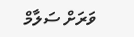ވަރަށް ސަލާމް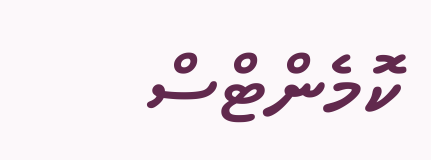ކޮމެންޓްސް